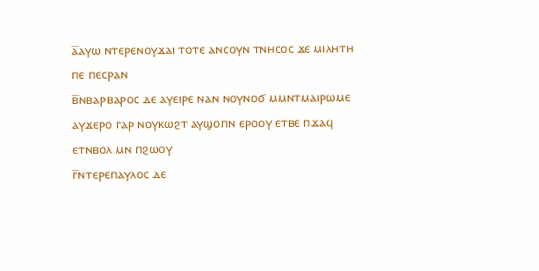ⲁ̅ⲁⲩⲱ ⲛⲧⲉⲣⲉⲛⲟⲩϫⲁⲓ ⲧⲟⲧⲉ ⲁⲛⲥⲟⲩⲛ ⲧⲛⲏⲥⲟⲥ ϫⲉ ⲙⲓⲗⲏⲧⲏ ⲡⲉ ⲡⲉⲥⲣⲁⲛ
ⲃ̅ⲛⲃⲁⲣⲃⲁⲣⲟⲥ ⲇⲉ ⲁⲩⲉⲓⲣⲉ ⲛⲁⲛ ⲛⲟⲩⲛⲟϭ ⲙⲙⲛⲧⲙⲁⲓⲣⲱⲙⲉ ⲁⲩϫⲉⲣⲟ ⲅⲁⲣ ⲛⲟⲩⲕⲱϩⲧ ⲁⲩϣⲟⲡⲛ ⲉⲣⲟⲟⲩ ⲉⲧⲃⲉ ⲡϫⲁϥ ⲉⲧⲛⲃⲟⲗ ⲙⲛ ⲡϩⲱⲟⲩ
ⲅ̅ⲛⲧⲉⲣⲉⲡⲁⲩⲗⲟⲥ ⲇⲉ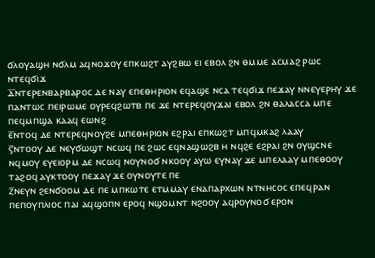ϭⲗⲟⲩⲁϣⲏ ⲛϭⲗⲙ ⲁϥⲛⲟϫⲟⲩ ⲉⲡⲕⲱϩⲧ ⲁⲩϩⲃⲱ ⲉⲓ ⲉⲃⲟⲗ ϩⲛ ⲑⲙⲙⲉ ⲁⲥⲙⲁϩ ⲣⲱⲥ ⲛⲧⲉϥϭⲓϫ
ⲇ̅ⲛⲧⲉⲣⲉⲛⲃⲁⲣⲃⲁⲣⲟⲥ ⲇⲉ ⲛⲁⲩ ⲉⲡⲉⲑⲏⲣⲓⲟⲛ ⲉϥⲁϣⲉ ⲛⲥⲁ ⲧⲉϥϭⲓϫ ⲡⲉϫⲁⲩ ⲛⲛⲉⲩⲉⲣⲏⲩ ϫⲉ ⲡⲁⲛⲧⲱⲥ ⲡⲉⲓⲣⲱⲙⲉ ⲟⲩⲣⲉϥϩⲱⲧⲃ ⲡⲉ ϫⲉ ⲛⲧⲉⲣⲉϥⲟⲩϫⲁⲓ ⲉⲃⲟⲗ ϩⲛ ⲑⲁⲗⲁⲥⲥⲁ ⲙⲡⲉ ⲡⲉϥⲙⲡϣⲁ ⲕⲁⲁϥ ⲉⲱⲛϩ
ⲉ̅ⲛⲧⲟϥ ⲇⲉ ⲛⲧⲉⲣⲉϥⲛⲟⲩϩⲉ ⲙⲡⲉⲑⲏⲣⲓⲟⲛ ⲉϩⲣⲁⲓ ⲉⲡⲕⲱϩⲧ ⲙⲡϥⲙⲕⲁϩ ⲗⲁⲁⲩ
ⲋ̅ⲛⲧⲟⲟⲩ ⲇⲉ ⲛⲉⲩϭⲱϣⲧ ⲛⲥⲱϥ ⲡⲉ ϩⲱⲥ ⲉϥⲛⲁϣⲱϩⲃ ⲏ ⲛϥϩⲉ ⲉϩⲣⲁⲓ ϩⲛ ⲟⲩϣⲥⲛⲉ ⲛϥⲙⲟⲩ ⲉⲩⲉⲓⲟⲣⲙ ⲇⲉ ⲛⲥⲱϥ ⲛⲟⲩⲛⲟϭ ⲛⲕⲟⲟⲩ ⲁⲩⲱ ⲉⲩⲛⲁⲩ ϫⲉ ⲙⲡⲉⲗⲁⲁⲩ ⲙⲡⲉⲑⲟⲟⲩ ⲧⲁϩⲟϥ ⲁⲩⲕⲧⲟⲟⲩ ⲡⲉϫⲁⲩ ϫⲉ ⲟⲩⲛⲟⲩⲧⲉ ⲡⲉ
ⲍ̅ⲛⲉⲩⲛ ϩⲉⲛϭⲟⲟⲙ ⲇⲉ ⲡⲉ ⲙⲡⲕⲱⲧⲉ ⲉⲧⲙⲙⲁⲩ ⲉⲛⲁⲡⲁⲣⲭⲱⲛ ⲛⲧⲛⲏⲥⲟⲥ ⲉⲡⲉϥⲣⲁⲛ ⲡⲉⲡⲟⲩⲡⲗⲓⲟⲥ ⲡⲁⲓ ⲁϥϣⲟⲡⲛ ⲉⲣⲟϥ ⲛϣⲟⲙⲛⲧ ⲛϩⲟⲟⲩ ⲁϥⲣⲟⲩⲛⲟϭ ⲉⲣⲟⲛ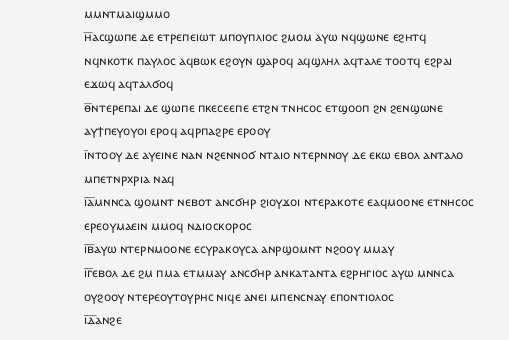ⲙⲙⲛⲧⲙⲁⲓϣⲙⲙⲟ
ⲏ̅ⲁⲥϣⲱⲡⲉ ⲇⲉ ⲉⲧⲣⲉⲡⲉⲓⲱⲧ ⲙⲡⲟⲩⲡⲗⲓⲟⲥ ϩⲙⲟⲙ ⲁⲩⲱ ⲛϥϣⲱⲛⲉ ⲉϩⲏⲧϥ ⲛϥⲛⲕⲟⲧⲕ ⲡⲁⲩⲗⲟⲥ ⲁϥⲃⲱⲕ ⲉϩⲟⲩⲛ ϣⲁⲣⲟϥ ⲁϥϣⲗⲏⲗ ⲁϥⲧⲁⲗⲉ ⲧⲟⲟⲧϥ ⲉϩⲣⲁⲓ ⲉϫⲱϥ ⲁϥⲧⲁⲗϭⲟϥ
ⲑ̅ⲛⲧⲉⲣⲉⲡⲁⲓ ⲇⲉ ϣⲱⲡⲉ ⲡⲕⲉⲥⲉⲉⲡⲉ ⲉⲧϩⲛ ⲧⲛⲏⲥⲟⲥ ⲉⲧϣⲟⲟⲡ ϩⲛ ϩⲉⲛϣⲱⲛⲉ ⲁⲩϯⲡⲉⲩⲟⲩⲟⲓ ⲉⲣⲟϥ ⲁϥⲣⲡⲁϩⲣⲉ ⲉⲣⲟⲟⲩ
ⲓ̅ⲛⲧⲟⲟⲩ ⲇⲉ ⲁⲩⲉⲓⲛⲉ ⲛⲁⲛ ⲛϩⲉⲛⲛⲟϭ ⲛⲧⲁⲓⲟ ⲛⲧⲉⲣⲛⲛⲟⲩ ⲇⲉ ⲉⲕⲱ ⲉⲃⲟⲗ ⲁⲛⲧⲁⲗⲟ ⲙⲡⲉⲧⲛⲣⲭⲣⲓⲁ ⲛⲁϥ
ⲓ̅ⲁ̅ⲙⲛⲛⲥⲁ ϣⲟⲙⲛⲧ ⲛⲉⲃⲟⲧ ⲁⲛⲥϭⲏⲣ ϩⲓⲟⲩϫⲟⲓ ⲛⲧⲉⲣⲁⲕⲟⲧⲉ ⲉⲁϥⲙⲟⲟⲛⲉ ⲉⲧⲛⲏⲥⲟⲥ ⲉⲣⲉⲟⲩⲙⲁⲉⲓⲛ ⲙⲙⲟϥ ⲛⲇⲓⲟⲥⲕⲟⲣⲟⲥ
ⲓ̅ⲃ̅ⲁⲩⲱ ⲛⲧⲉⲣⲛⲙⲟⲟⲛⲉ ⲉⲥⲩⲣⲁⲕⲟⲩⲥⲁ ⲁⲛⲣϣⲟⲙⲛⲧ ⲛϩⲟⲟⲩ ⲙⲙⲁⲩ
ⲓ̅ⲅ̅ⲉⲃⲟⲗ ⲇⲉ ϩⲙ ⲡⲙⲁ ⲉⲧⲙⲙⲁⲩ ⲁⲛⲥϭⲏⲣ ⲁⲛⲕⲁⲧⲁⲛⲧⲁ ⲉϩⲣⲏⲅⲓⲟⲥ ⲁⲩⲱ ⲙⲛⲛⲥⲁ ⲟⲩϩⲟⲟⲩ ⲛⲧⲉⲣⲉⲟⲩⲧⲟⲩⲣⲏⲥ ⲛⲓϥⲉ ⲁⲛⲉⲓ ⲙⲡⲉⲛⲥⲛⲁⲩ ⲉⲡⲟⲛⲧⲓⲟⲗⲟⲥ
ⲓ̅ⲇ̅ⲁⲛϩⲉ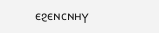ⲉϩⲉⲛⲥⲛⲏⲩ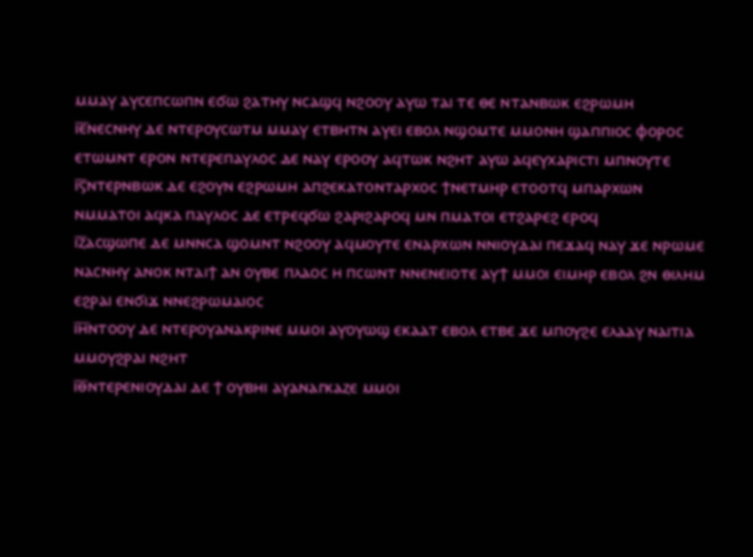ⲙⲙⲁⲩ ⲁⲩⲥⲉⲡⲥⲱⲡⲛ ⲉϭⲱ ϩⲁⲧⲏⲩ ⲛⲥⲁϣϥ ⲛϩⲟⲟⲩ ⲁⲩⲱ ⲧⲁⲓ ⲧⲉ ⲑⲉ ⲛⲧⲁⲛⲃⲱⲕ ⲉϩⲣⲱⲙⲏ
ⲓ̅ⲉ̅ⲛⲉⲥⲛⲏⲩ ⲇⲉ ⲛⲧⲉⲣⲟⲩⲥⲱⲧⲙ ⲙⲙⲁⲩ ⲉⲧⲃⲏⲧⲛ ⲁⲩⲉⲓ ⲉⲃⲟⲗ ⲛϣⲟⲙⲧⲉ ⲙⲙⲟⲛⲏ ϣⲁⲡⲡⲓⲟⲥ ⲫⲟⲣⲟⲥ ⲉⲧⲱⲙⲛⲧ ⲉⲣⲟⲛ ⲛⲧⲉⲣⲉⲡⲁⲩⲗⲟⲥ ⲇⲉ ⲛⲁⲩ ⲉⲣⲟⲟⲩ ⲁϥⲧⲱⲕ ⲛϩⲏⲧ ⲁⲩⲱ ⲁϥⲉⲩⲭⲁⲣⲓⲥⲧⲓ ⲙⲡⲛⲟⲩⲧⲉ
ⲓ̅ⲋ̅ⲛⲧⲉⲣⲛⲃⲱⲕ ⲇⲉ ⲉϩⲟⲩⲛ ⲉϩⲣⲱⲙⲏ ⲁⲡϩⲉⲕⲁⲧⲟⲛⲧⲁⲣⲭⲟⲥ ϯⲛⲉⲧⲙⲏⲣ ⲉⲧⲟⲟⲧϥ ⲙⲡⲁⲣⲭⲱⲛ ⲛⲙⲙⲁⲧⲟⲓ ⲁϥⲕⲁ ⲡⲁⲩⲗⲟⲥ ⲇⲉ ⲉⲧⲣⲉϥϭⲱ ϩⲁⲣⲓϩⲁⲣⲟϥ ⲙⲛ ⲡⲙⲁⲧⲟⲓ ⲉⲧϩⲁⲣⲉϩ ⲉⲣⲟϥ
ⲓ̅ⲍ̅ⲁⲥϣⲱⲡⲉ ⲇⲉ ⲙⲛⲛⲥⲁ ϣⲟⲙⲛⲧ ⲛϩⲟⲟⲩ ⲁϥⲙⲟⲩⲧⲉ ⲉⲛⲁⲣⲭⲱⲛ ⲛⲛⲓⲟⲩⲇⲁⲓ ⲡⲉϫⲁϥ ⲛⲁⲩ ϫⲉ ⲛⲣⲱⲙⲉ ⲛⲁⲥⲛⲏⲩ ⲁⲛⲟⲕ ⲛⲧⲁⲓϯ ⲁⲛ ⲟⲩⲃⲉ ⲡⲗⲁⲟⲥ ⲏ ⲡⲥⲱⲛⲧ ⲛⲛⲉⲛⲉⲓⲟⲧⲉ ⲁⲩϯ ⲙⲙⲟⲓ ⲉⲓⲙⲏⲣ ⲉⲃⲟⲗ ϩⲛ ⲑⲓⲗⲏⲙ ⲉϩⲣⲁⲓ ⲉⲛϭⲓϫ ⲛⲛⲉϩⲣⲱⲙⲁⲓⲟⲥ
ⲓ̅ⲏ̅ⲛⲧⲟⲟⲩ ⲇⲉ ⲛⲧⲉⲣⲟⲩⲁⲛⲁⲕⲣⲓⲛⲉ ⲙⲙⲟⲓ ⲁⲩⲟⲩⲱϣ ⲉⲕⲁⲁⲧ ⲉⲃⲟⲗ ⲉⲧⲃⲉ ϫⲉ ⲙⲡⲟⲩϩⲉ ⲉⲗⲁⲁⲩ ⲛⲁⲓⲧⲓⲁ ⲙⲙⲟⲩϩⲣⲁⲓ ⲛϩⲏⲧ
ⲓ̅ⲑ̅ⲛⲧⲉⲣⲉⲛⲓⲟⲩⲇⲁⲓ ⲇⲉ ϯ ⲟⲩⲃⲏⲓ ⲁⲩⲁⲛⲁⲅⲕⲁⲍⲉ ⲙⲙⲟⲓ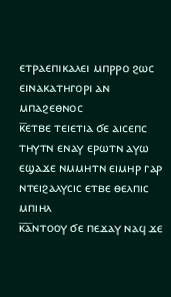ⲉⲧⲣⲁⲉⲡⲓⲕⲁⲗⲉⲓ ⲙⲡⲣⲣⲟ ϩⲱⲥ ⲉⲓⲛⲁⲕⲁⲧⲏⲅⲟⲣⲓ ⲁⲛ ⲙⲡⲁϩⲉⲑⲛⲟⲥ
ⲕ̅ⲉⲧⲃⲉ ⲧⲉⲓⲉⲧⲓⲁ ϭⲉ ⲁⲓⲥⲉⲡⲥ ⲧⲏⲩⲧⲛ ⲉⲛⲁⲩ ⲉⲣⲱⲧⲛ ⲁⲩⲱ ⲉϣⲁϫⲉ ⲛⲙⲙⲏⲧⲛ ⲉⲓⲙⲏⲣ ⲅⲁⲣ ⲛⲧⲉⲓϩⲁⲗⲩⲥⲓⲥ ⲉⲧⲃⲉ ⲑⲉⲗⲡⲓⲥ ⲙⲡⲓⲏⲗ
ⲕ̅ⲁ̅ⲛⲧⲟⲟⲩ ϭⲉ ⲡⲉϫⲁⲩ ⲛⲁϥ ϫⲉ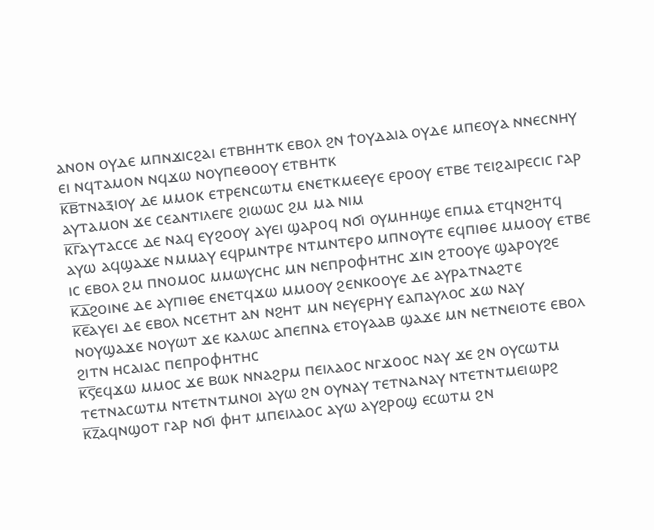ⲁⲛⲟⲛ ⲟⲩⲇⲉ ⲙⲡⲛϫⲓⲥϩⲁⲓ ⲉⲧⲃⲏⲏⲧⲕ ⲉⲃⲟⲗ ϩⲛ ϯⲟⲩⲇⲁⲓⲁ ⲟⲩⲇⲉ ⲙⲡⲉⲟⲩⲁ ⲛⲛⲉⲥⲛⲏⲩ ⲉⲓ ⲛϥⲧⲁⲙⲟⲛ ⲛϥϫⲱ ⲛⲟⲩⲡⲉⲑⲟⲟⲩ ⲉⲧⲃⲏⲧⲕ
ⲕ̅ⲃ̅ⲧⲛⲁⲝⲓⲟⲩ ⲇⲉ ⲙⲙⲟⲕ ⲉⲧⲣⲉⲛⲥⲱⲧⲙ ⲉⲛⲉⲧⲕⲙⲉⲉⲩⲉ ⲉⲣⲟⲟⲩ ⲉⲧⲃⲉ ⲧⲉⲓϩⲁⲓⲣⲉⲥⲓⲥ ⲅⲁⲣ ⲁⲩⲧⲁⲙⲟⲛ ϫⲉ ⲥⲉⲁⲛⲧⲓⲗⲉⲅⲉ ϩⲓⲱⲱⲥ ϩⲙ ⲙⲁ ⲛⲓⲙ
ⲕ̅ⲅ̅ⲁⲩⲧⲁⲥⲥⲉ ⲇⲉ ⲛⲁϥ ⲉⲩϩⲟⲟⲩ ⲁⲩⲉⲓ ϣⲁⲣⲟϥ ⲛϭⲓ ⲟⲩⲙⲏⲏϣⲉ ⲉⲡⲙⲁ ⲉⲧϥⲛϩⲏⲧϥ ⲁⲩⲱ ⲁϥϣⲁϫⲉ ⲛⲙⲙⲁⲩ ⲉϥⲣⲙⲛⲧⲣⲉ ⲛⲧⲙⲛⲧⲉⲣⲟ ⲙⲡⲛⲟⲩⲧⲉ ⲉϥⲡⲓⲑⲉ ⲙⲙⲟⲟⲩ ⲉⲧⲃⲉ ⲓⲥ ⲉⲃⲟⲗ ϩⲙ ⲡⲛⲟⲙⲟⲥ ⲙⲙⲱⲩⲥⲏⲥ ⲙⲛ ⲛⲉⲡⲣⲟⲫⲏⲧⲏⲥ ϫⲓⲛ ϩⲧⲟⲟⲩⲉ ϣⲁⲣⲟⲩϩⲉ
ⲕ̅ⲇ̅ϩⲟⲓⲛⲉ ⲇⲉ ⲁⲩⲡⲓⲑⲉ ⲉⲛⲉⲧϥϫⲱ ⲙⲙⲟⲟⲩ ϩⲉⲛⲕⲟⲟⲩⲉ ⲇⲉ ⲁⲩⲣⲁⲧⲛⲁϩⲧⲉ
ⲕ̅ⲉ̅ⲁⲩⲉⲓ ⲇⲉ ⲉⲃⲟⲗ ⲛⲥⲉⲧⲏⲧ ⲁⲛ ⲛϩⲏⲧ ⲙⲛ ⲛⲉⲩⲉⲣⲏⲩ ⲉⲁⲡⲁⲩⲗⲟⲥ ϫⲱ ⲛⲁⲩ ⲛⲟⲩϣⲁϫⲉ ⲛⲟⲩⲱⲧ ϫⲉ ⲕⲁⲗⲱⲥ ⲁⲡⲉⲡⲛⲁ ⲉⲧⲟⲩⲁⲁⲃ ϣⲁϫⲉ ⲙⲛ ⲛⲉⲧⲛⲉⲓⲟⲧⲉ ⲉⲃⲟⲗ ϩⲓⲧⲛ ⲏⲥⲁⲓⲁⲥ ⲡⲉⲡⲣⲟⲫⲏⲧⲏⲥ
ⲕ̅ⲋ̅ⲉϥϫⲱ ⲙⲙⲟⲥ ϫⲉ ⲃⲱⲕ ⲛⲛⲁϩⲣⲙ ⲡⲉⲓⲗⲁⲟⲥ ⲛⲅϫⲟⲟⲥ ⲛⲁⲩ ϫⲉ ϩⲛ ⲟⲩⲥⲱⲧⲙ ⲧⲉⲧⲛⲁⲥⲱⲧⲙ ⲛⲧⲉⲧⲛⲧⲙⲛⲟⲓ ⲁⲩⲱ ϩⲛ ⲟⲩⲛⲁⲩ ⲧⲉⲧⲛⲁⲛⲁⲩ ⲛⲧⲉⲧⲛⲧⲙⲉⲓⲱⲣϩ
ⲕ̅ⲍ̅ⲁϥⲛϣⲟⲧ ⲅⲁⲣ ⲛϭⲓ ⲫⲏⲧ ⲙⲡⲉⲓⲗⲁⲟⲥ ⲁⲩⲱ ⲁⲩϩⲣⲟϣ ⲉⲥⲱⲧⲙ ϩⲛ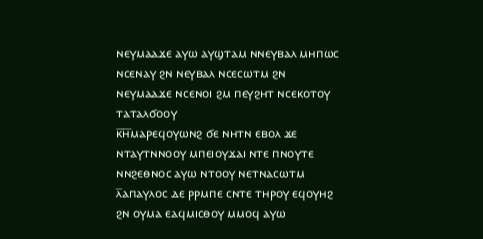ⲛⲉⲩⲙⲁⲁϫⲉ ⲁⲩⲱ ⲁⲩϣⲧⲁⲙ ⲛⲛⲉⲩⲃⲁⲗ ⲙⲏⲡⲱⲥ ⲛⲥⲉⲛⲁⲩ ϩⲛ ⲛⲉⲩⲃⲁⲗ ⲛⲥⲉⲥⲱⲧⲙ ϩⲛ ⲛⲉⲩⲙⲁⲁϫⲉ ⲛⲥⲉⲛⲟⲓ ϩⲙ ⲡⲉⲩϩⲏⲧ ⲛⲥⲉⲕⲟⲧⲟⲩ ⲧⲁⲧⲁⲗϭⲟⲟⲩ
ⲕ̅ⲏ̅ⲙⲁⲣⲉϥⲟⲩⲱⲛϩ ϭⲉ ⲛⲏⲧⲛ ⲉⲃⲟⲗ ϫⲉ ⲛⲧⲁⲩⲧⲛⲛⲟⲟⲩ ⲙⲡⲉⲓⲟⲩϫⲁⲓ ⲛⲧⲉ ⲡⲛⲟⲩⲧⲉ ⲛⲛϩⲉⲑⲛⲟⲥ ⲁⲩⲱ ⲛⲧⲟⲟⲩ ⲛⲉⲧⲛⲁⲥⲱⲧⲙ
ⲗ̅ⲁⲡⲁⲩⲗⲟⲥ ⲇⲉ ⲣⲣⲙⲡⲉ ⲥⲛⲧⲉ ⲧⲏⲣⲟⲩ ⲉϥⲟⲩⲏϩ ϩⲛ ⲟⲩⲙⲁ ⲉⲁϥⲙⲓⲥⲑⲟⲩ ⲙⲙⲟϥ ⲁⲩⲱ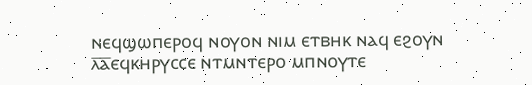ⲛⲉϥϣⲱⲡⲉⲣⲟϥ ⲛⲟⲩⲟⲛ ⲛⲓⲙ ⲉⲧⲃⲏⲕ ⲛⲁϥ ⲉϩⲟⲩⲛ
ⲗ̅ⲁ̅ⲉϥⲕⲏⲣⲩⲥⲥⲉ ⲛⲧⲙⲛⲧⲉⲣⲟ ⲙⲡⲛⲟⲩⲧⲉ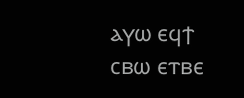ⲁⲩⲱ ⲉϥϯ ⲥⲃⲱ ⲉⲧⲃⲉ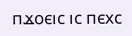ⲡϫⲟⲉⲓⲥ ⲓⲥ ⲡⲉⲭⲥ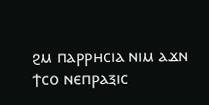ϩⲙ ⲡⲁⲣⲣⲏⲥⲓⲁ ⲛⲓⲙ ⲁϫⲛ ϯⲥⲟ ⲛⲉⲡⲣⲁⲝⲓⲥ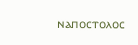ⲛⲁⲡⲟⲥⲧⲟⲗⲟⲥ